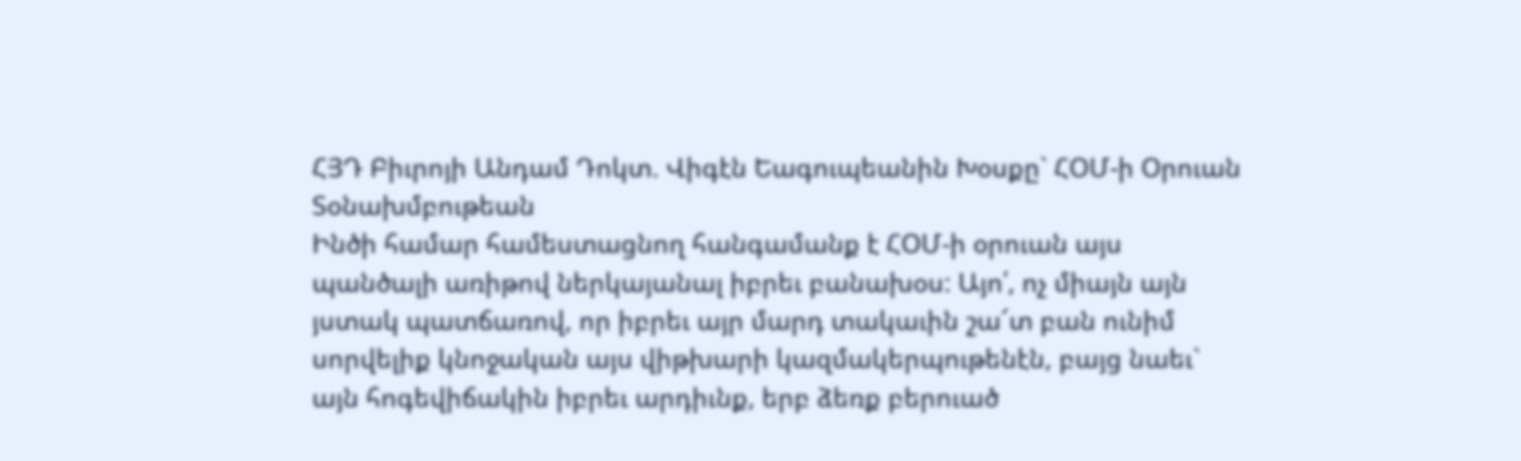ՀՅԴ Բիւրոյի Անդամ Դոկտ. Վիգէն Եագուպեանին Խօսքը` ՀՕՄ-ի Օրուան Տօնախմբութեան
Ինծի համար համեստացնող հանգամանք է ՀՕՄ-ի օրուան այս պանծալի առիթով ներկայանալ իբրեւ բանախօս: Այո՛, ոչ միայն այն յստակ պատճառով, որ իբրեւ այր մարդ տակաւին շա՜տ բան ունիմ սորվելիք կնոջական այս վիթխարի կազմակերպութենէն, բայց նաեւ` այն հոգեվիճակին իբրեւ արդիւնք, երբ ձեռք բերուած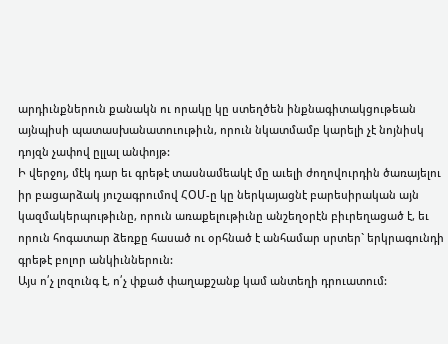արդիւնքներուն քանակն ու որակը կը ստեղծեն ինքնագիտակցութեան այնպիսի պատասխանատուութիւն, որուն նկատմամբ կարելի չէ նոյնիսկ դոյզն չափով ըլլալ անփոյթ:
Ի վերջոյ, մէկ դար եւ գրեթէ տասնամեակէ մը աւելի ժողովուրդին ծառայելու իր բացարձակ յուշագրումով ՀՕՄ-ը կը ներկայացնէ բարեսիրական այն կազմակերպութիւնը, որուն առաքելութիւնը անշեղօրէն բիւրեղացած է, եւ որուն հոգատար ձեռքը հասած ու օրհնած է անհամար սրտեր` երկրագունդի գրեթէ բոլոր անկիւններուն:
Այս ո՛չ լոզունգ է, ո՛չ փքած փաղաքշանք կամ անտեղի դրուատում: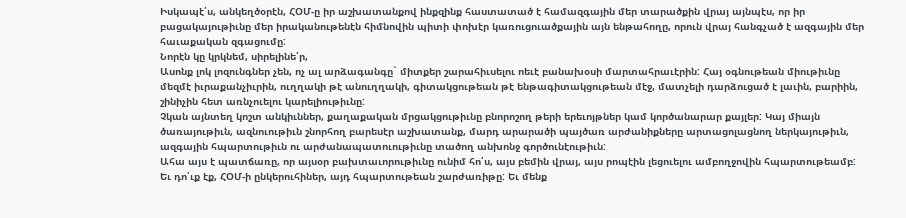Իսկապէ՛ս, անկեղծօրէն, ՀՕՄ-ը իր աշխատանքով ինքզինք հաստատած է համազգային մեր տարածքին վրայ այնպէս, որ իր բացակայութիւնը մեր իրականութենէն հիմնովին պիտի փոխէր կառուցուածքային այն ենթահողը, որուն վրայ հանգչած է ազգային մեր հաւաքական զգացումը:
Նորէն կը կրկնեմ, սիրելինե՛ր,
Ասոնք լոկ լոզունգներ չեն, ոչ ալ արձագանգը` միտքեր շարահիւսելու ոեւէ բանախօսի մարտահրաւէրին: Հայ օգնութեան միութիւնը մեզմէ իւրաքանչիւրին, ուղղակի թէ անուղղակի, գիտակցութեան թէ ենթագիտակցութեան մէջ, մատչելի դարձուցած է լաւին, բարիին, շինիչին հետ առնչուելու կարելիութիւնը:
Չկան այնտեղ կոշտ անկիւններ, քաղաքական մրցակցութիւնը բնորոշող թերի երեւոյթներ կամ կործանարար քայլեր: Կայ միայն ծառայութիւն, ազնուութիւն շնորհող բարեսէր աշխատանք, մարդ արարածի պայծառ արժանիքները արտացոլացնող ներկայութիւն, ազգային հպարտութիւն ու արժանապատուութիւնը տածող անխոնջ գործունէութիւն:
Ահա այս է պատճառը, որ այսօր բախտաւորութիւնը ունիմ հո՛ս, այս բեմին վրայ, այս րոպէին լեցուելու ամբողջովին հպարտութեամբ:
Եւ դո՛ւք էք, ՀՕՄ-ի ընկերուհիներ, այդ հպարտութեան շարժառիթը: Եւ մենք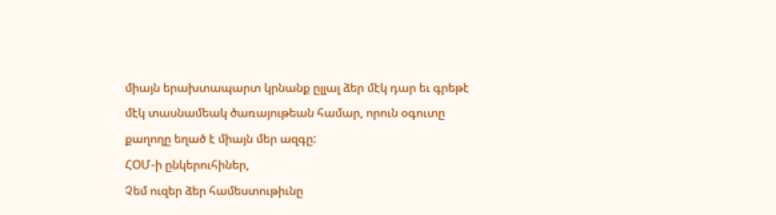միայն երախտապարտ կրնանք ըլլալ ձեր մէկ դար եւ գրեթէ մէկ տասնամեակ ծառայութեան համար, որուն օգուտը քաղողը եղած է միայն մեր ազգը:
ՀՕՄ-ի ընկերուհիներ,
Չեմ ուզեր ձեր համեստութիւնը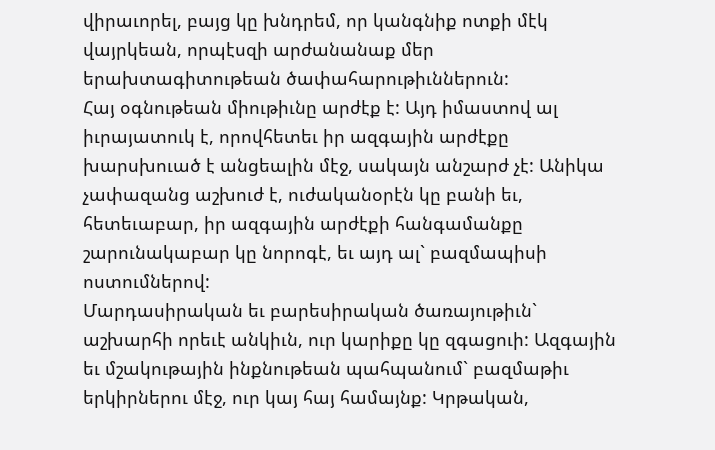վիրաւորել, բայց կը խնդրեմ, որ կանգնիք ոտքի մէկ վայրկեան, որպէսզի արժանանաք մեր երախտագիտութեան ծափահարութիւններուն:
Հայ օգնութեան միութիւնը արժէք է: Այդ իմաստով ալ իւրայատուկ է, որովհետեւ իր ազգային արժէքը խարսխուած է անցեալին մէջ, սակայն անշարժ չէ: Անիկա չափազանց աշխուժ է, ուժականօրէն կը բանի եւ, հետեւաբար, իր ազգային արժէքի հանգամանքը շարունակաբար կը նորոգէ, եւ այդ ալ` բազմապիսի ոստումներով:
Մարդասիրական եւ բարեսիրական ծառայութիւն` աշխարհի որեւէ անկիւն, ուր կարիքը կը զգացուի: Ազգային եւ մշակութային ինքնութեան պահպանում` բազմաթիւ երկիրներու մէջ, ուր կայ հայ համայնք: Կրթական,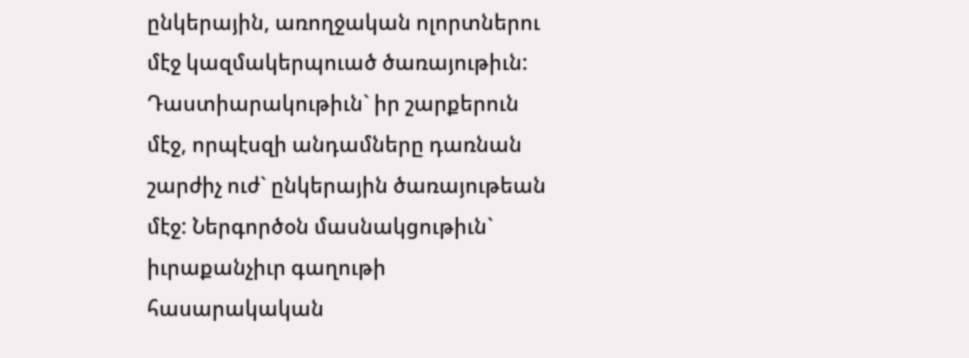ընկերային, առողջական ոլորտներու մէջ կազմակերպուած ծառայութիւն: Դաստիարակութիւն` իր շարքերուն մէջ, որպէսզի անդամները դառնան շարժիչ ուժ` ընկերային ծառայութեան մէջ: Ներգործօն մասնակցութիւն` իւրաքանչիւր գաղութի հասարակական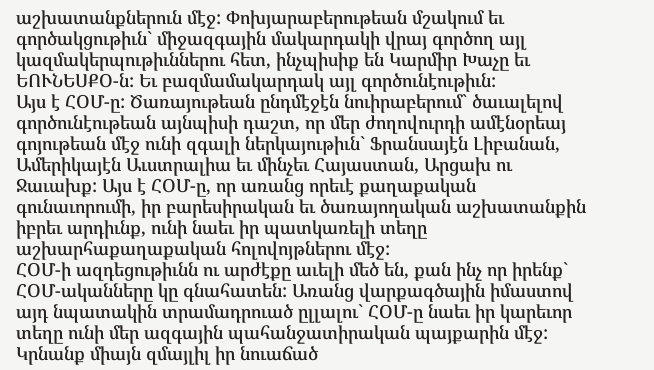աշխատանքներուն մէջ: Փոխյարաբերութեան մշակում եւ գործակցութիւն` միջազգային մակարդակի վրայ գործող այլ կազմակերպութիւններու հետ, ինչպիսիք են Կարմիր Խաչը եւ ԵՈՒՆԵՍՔՕ-ն: Եւ բազմամակարդակ այլ գործունէութիւն:
Այս է ՀՕՄ-ը: Ծառայութեան ընդմէջէն նուիրաբերում` ծաւալելով գործունէութեան այնպիսի դաշտ, որ մեր ժողովուրդի ամէնօրեայ գոյութեան մէջ ունի զգալի ներկայութիւն` Ֆրանսայէն Լիբանան, Ամերիկայէն Աւստրալիա եւ մինչեւ Հայաստան, Արցախ ու Ջաւախք: Այս է ՀՕՄ-ը, որ առանց որեւէ քաղաքական գունաւորումի, իր բարեսիրական եւ ծառայողական աշխատանքին իբրեւ արդիւնք, ունի նաեւ իր պատկառելի տեղը աշխարհաքաղաքական հոլովոյթներու մէջ:
ՀՕՄ-ի ազդեցութիւնն ու արժէքը աւելի մեծ են, քան ինչ որ իրենք` ՀՕՄ-ականները կը գնահատեն: Առանց վարքագծային իմաստով այդ նպատակին տրամադրուած ըլլալու` ՀՕՄ-ը նաեւ իր կարեւոր տեղը ունի մեր ազգային պահանջատիրական պայքարին մէջ: Կրնանք միայն զմայլիլ իր նուաճած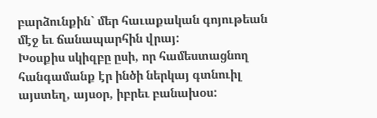բարձունքին` մեր հաւաքական գոյութեան մէջ եւ ճանապարհին վրայ:
Խօսքիս սկիզբը ըսի, որ համեստացնող հանգամանք էր ինծի ներկայ գտնուիլ այստեղ, այսօր, իբրեւ բանախօս: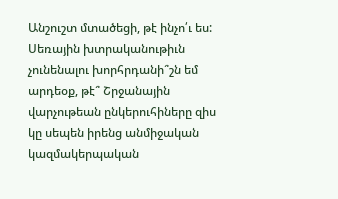Անշուշտ մտածեցի, թէ ինչո՛ւ ես: Սեռային խտրականութիւն չունենալու խորհրդանի՞շն եմ արդեօք, թէ՞ Շրջանային վարչութեան ընկերուհիները զիս կը սեպեն իրենց անմիջական կազմակերպական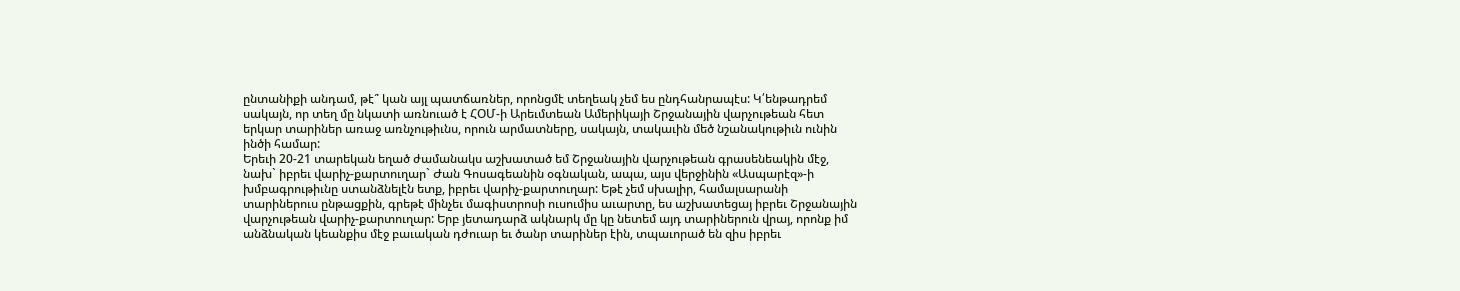ընտանիքի անդամ, թէ՞ կան այլ պատճառներ, որոնցմէ տեղեակ չեմ ես ընդհանրապէս: Կ՛ենթադրեմ սակայն, որ տեղ մը նկատի առնուած է ՀՕՄ-ի Արեւմտեան Ամերիկայի Շրջանային վարչութեան հետ երկար տարիներ առաջ առնչութիւնս, որուն արմատները, սակայն, տակաւին մեծ նշանակութիւն ունին ինծի համար:
Երեւի 20-21 տարեկան եղած ժամանակս աշխատած եմ Շրջանային վարչութեան գրասենեակին մէջ, նախ` իբրեւ վարիչ-քարտուղար` Ժան Գոսագեանին օգնական, ապա, այս վերջինին «Ասպարէզ»-ի խմբագրութիւնը ստանձնելէն ետք, իբրեւ վարիչ-քարտուղար: Եթէ չեմ սխալիր, համալսարանի տարիներուս ընթացքին, գրեթէ մինչեւ մագիստրոսի ուսումիս աւարտը, ես աշխատեցայ իբրեւ Շրջանային վարչութեան վարիչ-քարտուղար: Երբ յետադարձ ակնարկ մը կը նետեմ այդ տարիներուն վրայ, որոնք իմ անձնական կեանքիս մէջ բաւական դժուար եւ ծանր տարիներ էին, տպաւորած են զիս իբրեւ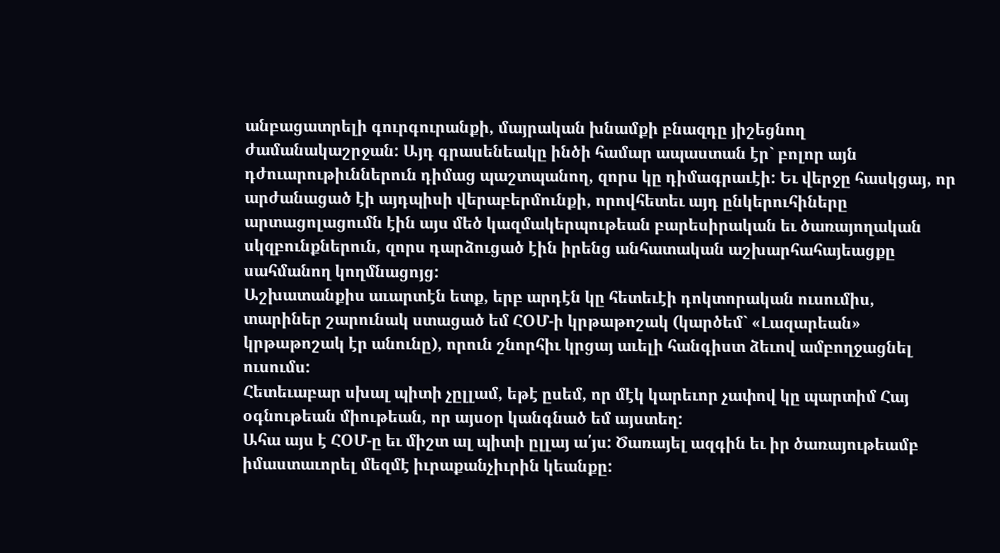անբացատրելի գուրգուրանքի, մայրական խնամքի բնազդը յիշեցնող ժամանակաշրջան: Այդ գրասենեակը ինծի համար ապաստան էր` բոլոր այն դժուարութիւններուն դիմաց պաշտպանող, զորս կը դիմագրաւէի: Եւ վերջը հասկցայ, որ արժանացած էի այդպիսի վերաբերմունքի, որովհետեւ այդ ընկերուհիները արտացոլացումն էին այս մեծ կազմակերպութեան բարեսիրական եւ ծառայողական սկզբունքներուն, զորս դարձուցած էին իրենց անհատական աշխարհահայեացքը սահմանող կողմնացոյց:
Աշխատանքիս աւարտէն ետք, երբ արդէն կը հետեւէի դոկտորական ուսումիս, տարիներ շարունակ ստացած եմ ՀՕՄ-ի կրթաթոշակ (կարծեմ` «Լազարեան» կրթաթոշակ էր անունը), որուն շնորհիւ կրցայ աւելի հանգիստ ձեւով ամբողջացնել ուսումս:
Հետեւաբար սխալ պիտի չըլլամ, եթէ ըսեմ, որ մէկ կարեւոր չափով կը պարտիմ Հայ օգնութեան միութեան, որ այսօր կանգնած եմ այստեղ:
Ահա այս է ՀՕՄ-ը եւ միշտ ալ պիտի ըլլայ ա՛յս: Ծառայել ազգին եւ իր ծառայութեամբ իմաստաւորել մեզմէ իւրաքանչիւրին կեանքը: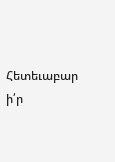Հետեւաբար ի՛ր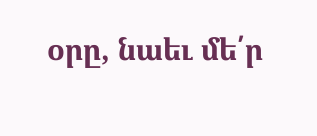օրը, նաեւ մե՛ր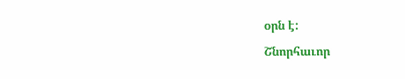օրն է:
Շնորհաւոր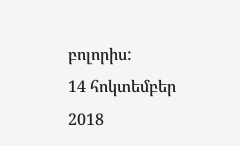բոլորիս:
14 հոկտեմբեր 2018